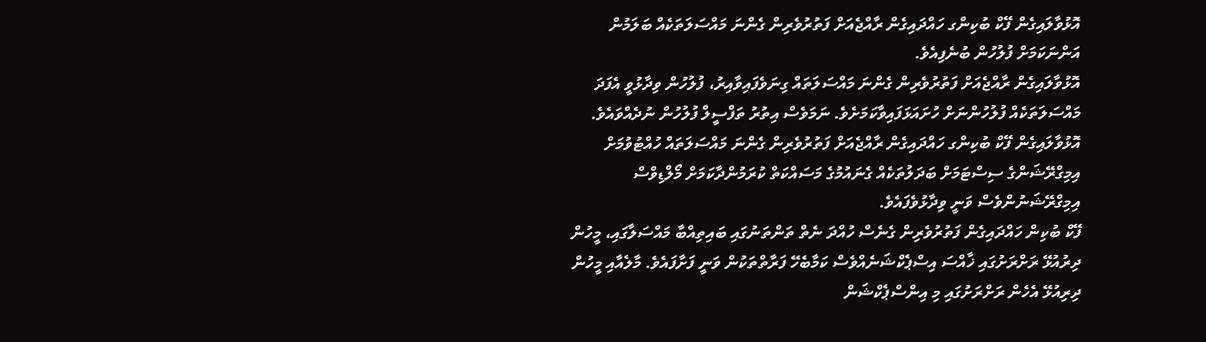އޮޅުވާލައިގެން ފޭކް ބުކިންގ ހައްދައިގެން ރާއްޖެއަށް ފަތުރުވެރިން ގެންނަ މައްސަލަތަކެއް ބަލަމުން އަންނަކަމަށް ފުލުހުން ބުނެފިއެވެ.
އޮޅުވާލައިގެން ރާއްޖެއަށް ފަތުރުވެރިން ގެންނަ މައްސަލަތައް ގިނަވެފައިވާއިރު، ފުލުހުން ވިދާޅުވީ އެފަދަ މައްސަލަތަކެއް ފުލުހުންނަށް ހުށައަޅަފައިވާކަމަށެވެ. ނަމަވެސް އިތުރު ތަފްސީލް ފުލުހުން ނުދެއްވައެވެ.
އޮޅުވާލައިގެން ފޭކް ބުކިންގ ހައްދައިގެން ރާއްޖެއަށް ފަތުރުވެރިން ގެންނަ މައްސަލަތައް ހުއްޓުވުމަށް އިމިގްރޭޝަންގެ ސިސްޓަމަށް ބަދަލުތަކެއް ގެނައުމުގެ މަސައްކަތް ކުރަމުންދާކަމަށް މޯލްޑިވްސް އިމިގްރޭޝަނުންވެސް ވަނީ ވިދާޅުވެފައެވެ.
ފޭކް ބުކިން ހައްދައިގެން ފަތުރުވެރިން ގެނެސް ހުއްދަ ނެތް ތަންތަނުގައި ބައިތިއްބާ މައްސަލާގައި، މީހުން ދިރުއުޅޭ ރަށްރަށުގައި ޚާއްސަ އިސްޕެކްޝަނެއްވެސް ކަމާބެހޭ ފަރާތްތަކުން ވަނީ ފަށާފައެވެ. މާލެއާއި މީހުން ދިރިއުޅޭ އެހެން ރަށްރަށުގައި މި އިންސްޕެކްޝަން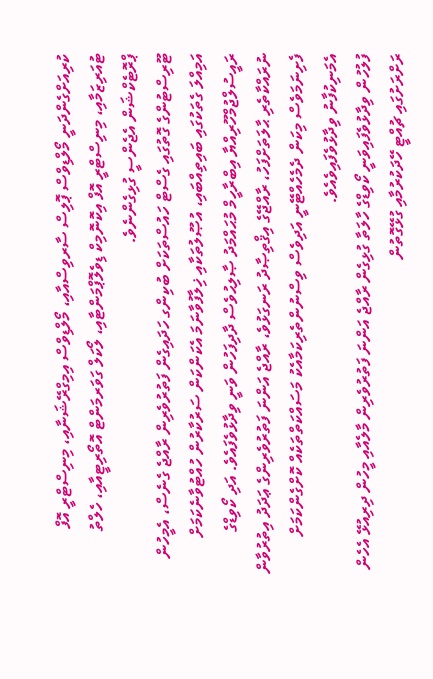ކުރިއަށްގެންދަނީ މޯލްޑިވްސް ޕޮލިސް ސާރވިސްއާއި، މޯލްޑިވްސް އިމިގްރޭޝަނާއި، މިނިސްޓްރީ އޮފް ޓުއަރިޒަމާއި، މިނިސްޓްރީ އޮފް އިކޮނޮމިކް ޑިވެލޮޕްމަންޓާއި، ލޯކަލް ގަވަރމަންޓް އޮތޯރިޓީއާއި، ހެލްތު ޕްރޮޓެކްޝަން އެޖެންސީ ގުޅިގެންނެވެ.
ޓޫރިސްޓުންގެ ގޮތުގައި ގެސްޓް ހައުސްތަކަށް ބުކިންގ ހަދައިގެން ފަތުރުވެރިން ރާއްޖެ ގެނެސް، އެމީހުން އަމިއްލަ ގެތަކުގައި ބައިތިއްބައި، އުޞޫލުތަކާއި ޚިލާފުވާނަމަ އެކަންކަން ސަރުކާރުން ހުއްޓުވާނެކަމަށް ރައީސުލްޖުމްހޫރިއްޔާ އިބްރާހީމް މުޙައްމަދު ޞާލިޙުވެސް ދާދިފަހުން ވަނީ ވިދާޅުވެފައެވެ. އަދި ކޯވިޑްގެ ނުރައްކާތެރި ޙާލަތަށްފަހު، ރާއްޖޭގެ އިޤްތިޞާދު ރަނގަޅުވެ، ރާއްޖެ އަންނަ ފަތުރުވެރިންގެ ޢަދަދު އިތުރުވާން ފެށިނަމަވެސް މިކަން ދެމެހެއްޓޭނީ އަދިވެސް ވިސްނުންތެރިކަމާއެކު މަސައްކަތްތަކެއް ކޮށްގެންކަމަށް އެމަނިކުފާނު ވިދާޅުވެފައިވެއެވެ.
ފުލުހުން ވިދާޅުވެފައިވަނީ ކޯވިޑްގެ ހާލަތާ ގުޅިގެން ރާއްޖެ އަންނަ ފަތުރުވެރިން މާލެއާއި މީހުން ދިރިއުޅޭ އެހެން ރަށްރަށުގައި ޗުއްޓީ ހޭދަކުރުމާއި ގުޅޭގޮތުން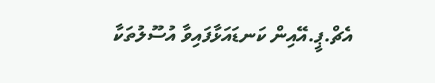އެޗް.ޕީ.އޭއިން ކަނޑައަޅާފައިވާ އުސޫލުތަކާ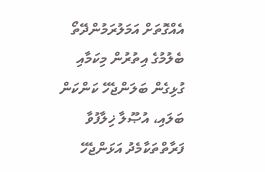އެއްގޮތަށް އަމަލުރަމުންދޭތޯ ބެލުމުގެ އިތުރުން މިކަމާއި ގުޅިގެން ބަލަންޖެހޭ ކަންކަން ބަލައި، އުޞޫލާ ޚިލާފުވާ ފަރާތްތަކާމެދު އަޅަންޖެހޭ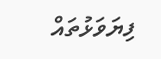ފިޔަވަޅުތައް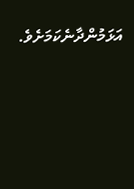އަޅަމުންދާނެކަމަށެވެ.